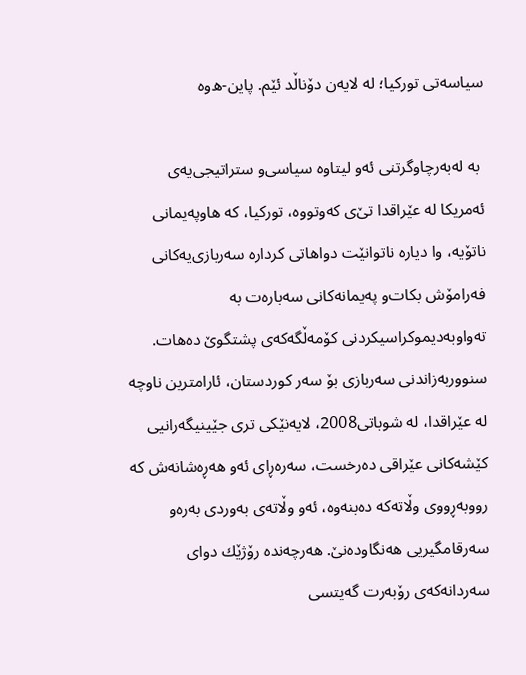سیاسه‌تی توركیا؛ له‌ لایه‌ن دۆناڵد ئێم. پاین-ه‌وه‌

 به‌ له‌به‌رچاوگرتنی ئه‌و لیتاوه‌ سیاسی‌‌و ستراتیجی‌یه‌ی‌ ئه‌مریكا له‌ عێراقدا تێ‌ی‌ كه‌وتووه‌، توركیا، كه‌ هاوپه‌یمانی ناتۆیه‌، وا دیاره‌ ناتوانێت دواهاتی كرداره‌ سه‌ربازی‌یه‌كانی فه‌رامۆش بكات‌و په‌یمانه‌كانی سه‌باره‌ت به‌ ته‌واوبه‌دیموكراسیكردنی كۆمه‌ڵگه‌كه‌ی‌ پشتگوێ ده‌هات. سنووربه‌زاندنی سه‌ربازی بۆ سه‌ر كوردستان، ئارامترین ناوچه‌ له‌ عێراقدا، له‌ شوباتی2008، لایه‌نێكی تری‌ جێینیگه‌رانیی كێشه‌كانی عێراقی ده‌رخست، سه‌ره‌ڕای‌ ئه‌و هه‌ڕه‌شانه‌ش كه‌ رووبه‌ڕووی وڵاته‌كه‌ ده‌بنه‌وه‌، ئه‌و وڵاته‌ی‌ به‌وردی به‌ره‌و سه‌رقامگیریی هه‌نگاوده‌نێ. هه‌رچه‌نده‌ رۆژێك دوای‌ سه‌ردانه‌كه‌ی رۆبه‌رت گه‌یتسی‌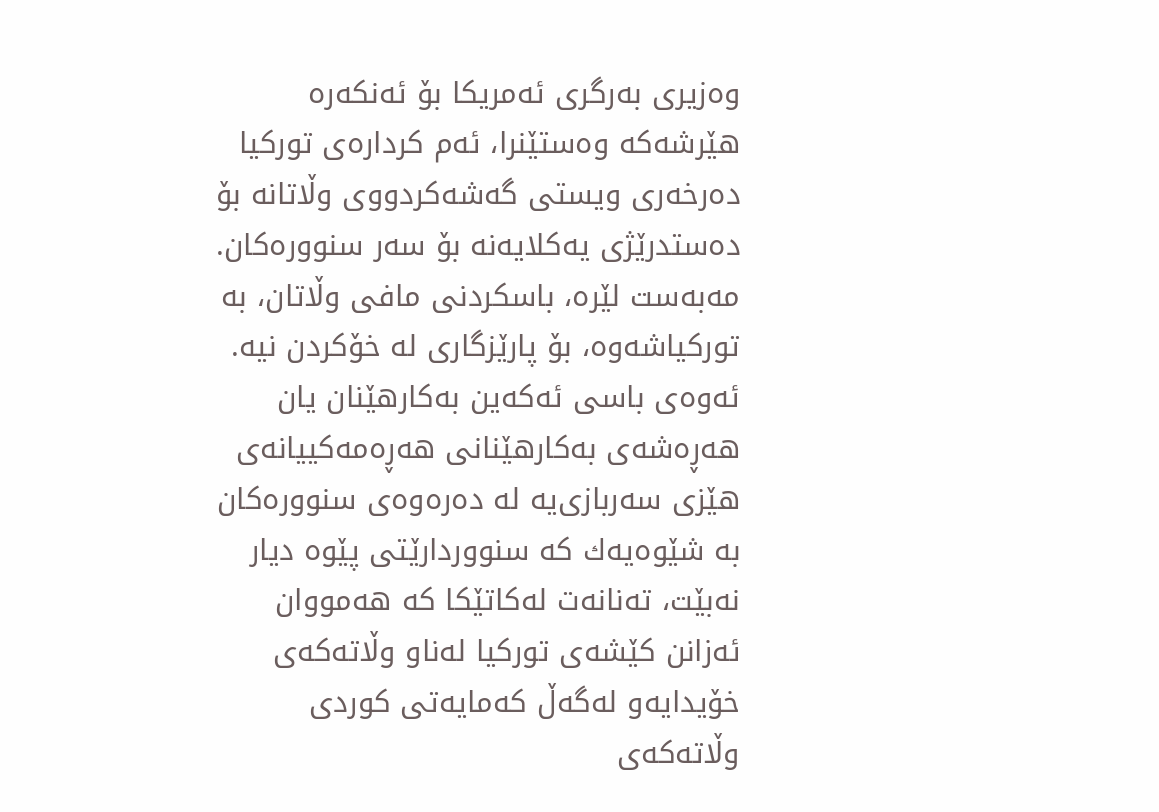وه‌زیری‌ به‌رگری ئه‌مریكا بۆ ئه‌نكه‌ره‌ هێرشه‌كه‌ وه‌ستێنرا، ئه‌م كرداره‌ی‌ توركیا ده‌رخه‌ری‌ ویستی گه‌شه‌كردووی وڵاتانه‌ بۆ ده‌ستدرێژی‌ یه‌كلایه‌نه‌ بۆ سه‌ر سنووره‌كان. مه‌به‌ست لێره‌، باسكردنی مافی‌ وڵاتان، به‌ توركیاشه‌وه‌، بۆ پارێزگاری له‌ خۆكردن نیه‌. ئه‌وه‌ی‌ باسی‌ ئه‌كه‌ین به‌كارهێنان یان هه‌ڕه‌شه‌ی‌ به‌كارهێنانی هه‌ڕه‌مه‌كییانه‌ی هێزی سه‌ربازی‌یه‌ له‌ ده‌ره‌وه‌ی‌ سنووره‌كان به‌ شێوه‌یه‌ك كه‌ سنووردارێتی پێوه‌ دیار نه‌بێت، ته‌نانه‌ت له‌كاتێكا كه‌ هه‌مووان ئه‌زانن كێشه‌ی‌ توركیا له‌ناو وڵاته‌كه‌ی‌ خۆیدایه‌‌و له‌گه‌ڵ كه‌مایه‌تی كوردی وڵاته‌كه‌ی‌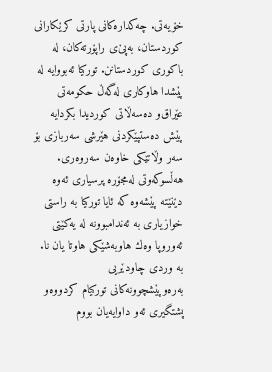خۆیه‌تی. چه‌كداره‌كانی پارتی كرێكارانی كوردستان، به‌پێ‌ی‌ راپۆرته‌كان، له‌ باكوری‌ كوردستانن. توركیا ئه‌بووایه‌ له‌ پێشدا هاوكاری‌ له‌گه‌ڵ حكومه‌تی عێراق‌و ده‌سه‌ڵاتی كوردیدا بكردایه‌ پێش ده‌ستپێكردنی هێرشی‌ سه‌ربازی بۆ سه‌ر وڵاتێكی خاوه‌ن سه‌روه‌ری. هه‌ڵسوكه‌وتی له‌مجۆره‌ پرسیاری‌ ئه‌وه‌ دێنێته‌ پێشه‌وه‌ كه‌ ئایا توركیا به‌ راستی خوازیاری‌ به‌ ئه‌ندامبوونه‌ له‌ یه‌كێتی ئه‌وروپا وه‌ك هاوبه‌شێكی هاوتا یان نا. به‌ وردی چاودێریی به‌ره‌وپێشچوونه‌كانی توركیام كردووه‌‌و پشتگیری ئه‌و داوایه‌یان بووم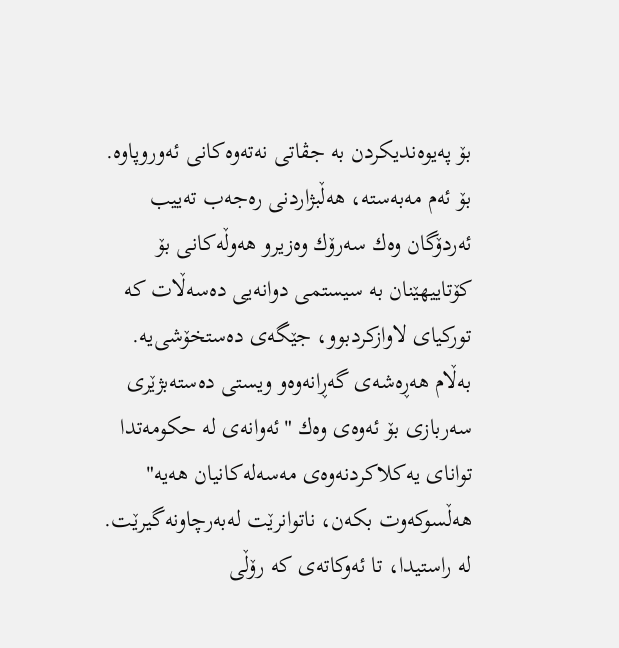بۆ په‌یوه‌ندیكردن به‌ جڤاتی نه‌ته‌وه‌كانی ئه‌وروپاوه‌. بۆ ئه‌م مه‌به‌سته‌، هه‌ڵبژاردنی ره‌جه‌ب ته‌ییب ئه‌ردۆگان وه‌ك سه‌رۆك وه‌زیر‌و هه‌وڵه‌كانی بۆ كۆتاییهێنان به‌ سیستمی دوانه‌یی ده‌سه‌ڵات كه‌ توركیای لاوازكردبوو، جێگه‌ی‌ ده‌ستخۆشی‌یه‌. به‌ڵام هه‌ڕه‌شه‌ی‌ گه‌ڕانه‌وه‌‌و ویستی ده‌سته‌بژێری‌ سه‌ربازی بۆ ئه‌وه‌ی وه‌ك "ئه‌وانه‌ی له‌ حكومه‌تدا توانای یه‌كلاكردنه‌وه‌ی مه‌سه‌له‌كانیان هه‌یه‌" هه‌ڵسوكه‌وت بكه‌ن، ناتوانرێت له‌به‌رچاونه‌گیرێت. له‌ راستیدا، تا ئه‌وكاته‌ی‌ كه‌ رۆڵی‌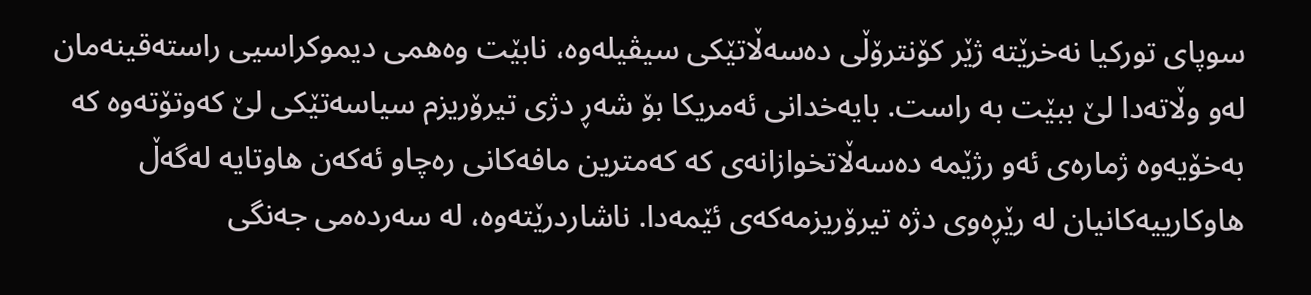سوپای‌ توركیا نه‌خرێته‌ ژێر كۆنترۆڵی‌ ده‌سه‌ڵاتێكی سیڤیله‌وه‌، نابێت وه‌همی دیموكراسیی راسته‌قینه‌مان له‌و وڵاته‌دا لێ‌ ببێت به‌ راست. بایه‌خدانی ئه‌مریكا بۆ شه‌ڕ دژی‌ تیرۆریزم سیاسه‌تێكی لێ‌ كه‌وتۆته‌وه‌ كه‌ به‌خۆیه‌وه‌ ژماره‌ی‌ ئه‌و رژێمه‌ ده‌سه‌ڵاتخوازانه‌ی‌ كه‌ كه‌مترین مافه‌كانی ره‌چاو ئه‌كه‌ن هاوتایه‌ له‌گه‌ڵ هاوكارییه‌كانیان له‌ رێڕه‌وی دژه‌ تیرۆریزمه‌كه‌ی‌ ئێمه‌دا. ناشاردرێته‌وه‌، له‌ سه‌رده‌می جه‌نگی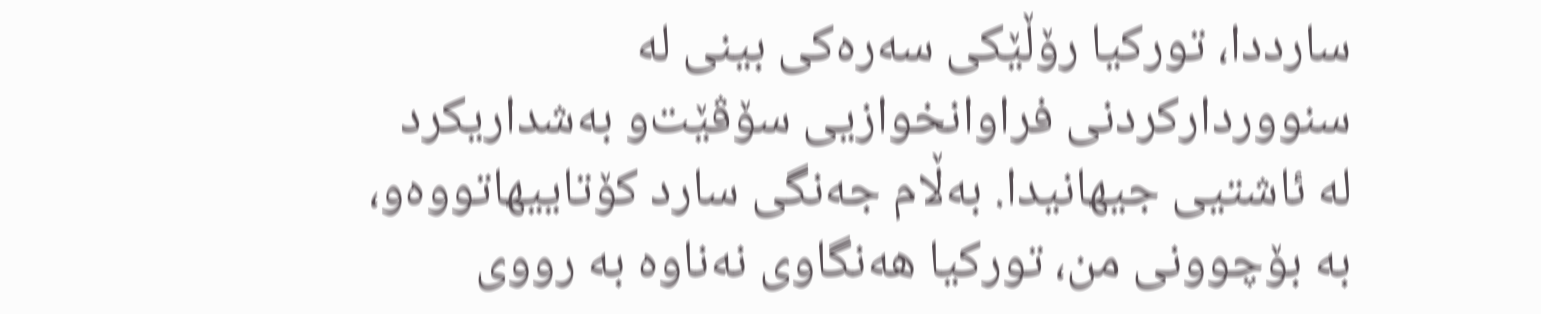سارددا، توركیا رۆڵێكی سه‌ره‌كی بینی له‌ سنوورداركردنی فراوانخوازیی سۆڤێت‌و به‌شداریكرد له‌ ئاشتیی جیهانیدا. به‌ڵام جه‌نگی سارد كۆتاییهاتووه‌‌و، به‌ بۆچوونی من، توركیا هه‌نگاوی نه‌ناوه‌ به‌ رووی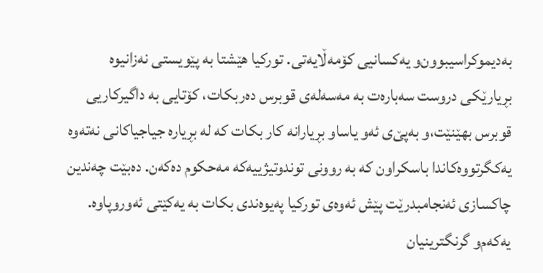به‌دیموكراسیبوون‌و یه‌كسانیی كۆمه‌ڵایه‌تی. توركیا هێشتا به‌ پێویستی نه‌زانیوه‌ بڕیارێكی دروست سه‌باره‌ت به‌ مه‌سه‌له‌ی‌ قوبرس ده‌ربكات، كۆتایی به‌ داگیركاریی قوبرس بهێنێت،‌و به‌پێ‌ی‌ ئه‌و یاسا‌و بڕیارانه‌ كار بكات كه‌ له‌ بڕیاره‌ جیاجیاكانی نه‌ته‌وه‌ یه‌كگرتووه‌كاندا باسكراون كه‌ به‌ روونی توند‌وتیژییه‌كه‌ مه‌حكوم ده‌كه‌ن. ده‌بێت چه‌ندین چاكسازی ئه‌نجامبدرێت پێش ئه‌وه‌ی توركیا په‌یوه‌ندی بكات به‌ یه‌كێتی ئه‌وروپاوه‌. یه‌كه‌م‌و گرنگترینیان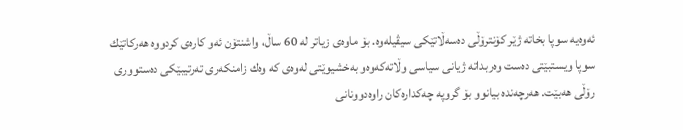ئه‌وه‌یه‌ سوپا بخاته‌ ژێر كۆنترۆڵی‌ ده‌سه‌ڵاتێكی سیڤیله‌وه‌. بۆ ماوه‌ی زیاتر له‌ 60 ساڵ، واشنتۆن ئه‌و كاره‌ی‌ كردووه‌ هه‌ركاتێك سوپا ویستبێتی ده‌ست وه‌ربداته‌ ژیانی سیاسی‌ وڵاته‌كه‌وه‌‌و به‌خشیوێتی له‌وه‌ی كه‌ وه‌ك زامنكه‌ری‌ ته‌رتیبێكی ده‌ستووری‌ رۆڵی‌ هه‌بێت. هه‌رچه‌نده‌ بیانوو بۆ گروپه‌ چه‌كداره‌كان راوه‌دوونانی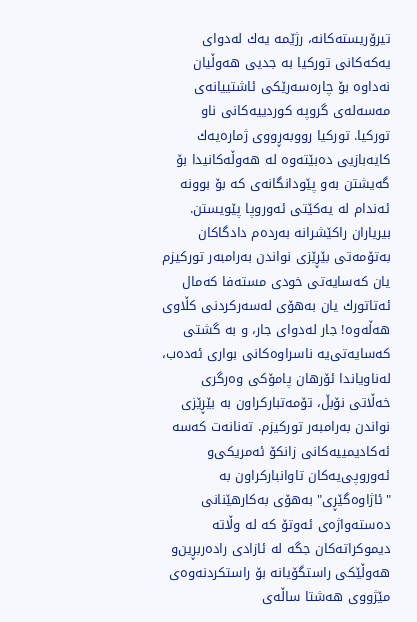تیرۆریسته‌كانه‌، رژێمه‌ یه‌ك له‌دوای‌ یه‌كه‌كانی توركیا به‌ جدیی هه‌وڵیان نه‌داوه‌ بۆ چاره‌سه‌رێكی ئاشتییانه‌ی مه‌سه‌له‌ی‌ گروپه‌ كوردییه‌كانی ناو توركیا. توركیا رووبه‌ڕووی ژماره‌یه‌ك كایه‌بازیی ده‌بێته‌وه‌ له‌ هه‌وڵه‌كانیدا بۆ گه‌یشتن به‌و پێودانگانه‌ی كه‌ بۆ بوونه‌ ئه‌ندام له‌ یه‌كێتی ئه‌وروپا پێویستن. بیریاران راكێشرانه‌ به‌رده‌م دادگاكان به‌تۆمه‌تی بێڕێزی نواندن به‌رامبه‌ر توركیزم یان كه‌سایه‌تی خودی مسته‌فا كه‌مال ئه‌تاتورك یان به‌هۆی‌ له‌سه‌ركردنی كڵاوی هه‌ڵه‌وه‌! جار له‌دوای جار، و به‌ گشتی كه‌سایه‌تی‌یه‌ ناسراوه‌كانی بواری‌ ئه‌ده‌ب، له‌ناویاندا ئۆرهان پامۆكی وه‌رگری خه‌ڵاتی نۆبڵ، تۆمه‌تباركراون به‌ بێڕێزی نواندن به‌رامبه‌ر توركیزم. ته‌نانه‌ت كه‌سه‌ ئه‌كادیمییه‌كانی زانكۆ ئه‌مریكی‌و ئه‌وروپی‌یه‌كان تاوانباركراون به‌ "ئاژاوه‌گێڕی" به‌هۆی‌ به‌كارهێنانی ده‌سته‌واژه‌ی‌ ئه‌وتۆ كه‌ له‌ وڵاته‌ دیموكراته‌كان جگه‌ له‌ ئازادی راده‌ربڕین‌و هه‌وڵێكی راستگۆیانه‌ بۆ راستكردنه‌وه‌ی مێژووی‌ هه‌شتا ساڵه‌ی‌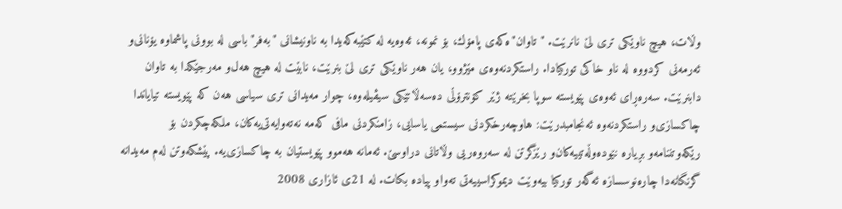وڵات، هیچ ناوێكی تری‌ لێ‌ نانرێت. "تاوان"ه‌كه‌ی‌ پامۆك، بۆ نمونه‌، ئه‌وه‌یه‌ له‌ كتێبه‌كه‌یدا به‌ ناونیشانی "به‌فر" باسی‌ له‌ بوونی پاشماوه‌ یۆنانی‌و ئه‌رمه‌نی كردووه‌ له‌ ناو خاكی توركیادا. راستكردنه‌وه‌ی مێژوو، یان هه‌ر ناوێكی تری‌ لێ‌ بنرێت، نابێت له‌ هیچ هه‌ل‌و مه‌رجێكدا به‌ تاوان دابنرێت. سه‌ره‌ڕای‌ ئه‌وه‌ی‌ پێویسته‌ سوپا بخرێته‌ ژێر كۆنترۆڵی‌ ده‌سه‌ڵاتێكی سیڤیله‌وه‌، چوار مه‌یدانی تری‌ سیاسی‌ هه‌ن كه‌ پێویسته‌ تیایاندا چاكسازی‌‌و راستكردنه‌وه‌ ئه‌نجامبدرێت: هاوچه‌رخكردنی سیستمی یاسایی، زامنكردنی مافی‌ كه‌مه‌ نه‌ته‌وایه‌تی‌یه‌كان، ملكه‌چكردن بۆ رێكه‌وتننامه‌‌و بڕیاره‌ نێوده‌وڵه‌تییه‌كان‌و رێزگرتن له‌ سه‌روه‌ریی وڵاتانی دراوسێ‌. ئه‌مانه‌ هه‌موو پێویستیان به‌ چاكسازی‌یه‌. پێشكه‌وتن له‌م مه‌یدانه‌ گرنگانه‌دا چاره‌نوسسازه‌ ئه‌گه‌ر توركیا بیه‌وێت دیموكراسییه‌تی ته‌واو پیاده‌ بكات. له‌ 21ی ئازاری‌ 2008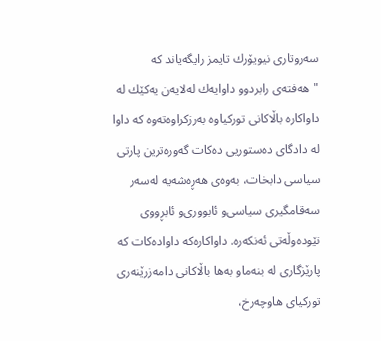سه‌روتاری‌ نیویۆرك تایمز رایگه‌یاند كه‌ "هه‌فته‌ی‌ رابردوو داوایه‌ك له‌لایه‌ن یه‌كێك له‌ داواكاره‌ باڵاكانی توركیاوه‌ به‌رزكراوه‌ته‌وه‌ كه‌ داوا له‌ دادگای‌ ده‌ستوریی ده‌كات گه‌وره‌ترین پارتی سیاسی‌ دابخات، به‌وه‌ی‌ هه‌ڕه‌شه‌یه‌ له‌سه‌ر سه‌قامگیری سیاسی‌‌و ئابووری‌‌و ئابڕووی نێوده‌وڵه‌تی ئه‌نكه‌ره‌. داواكاره‌كه‌ داواده‌كات كه‌ پارێزگاری‌ له‌ بنه‌ما‌و به‌ها باڵاكانی دامه‌زرێنه‌ری‌ توركیای هاوچه‌رخ،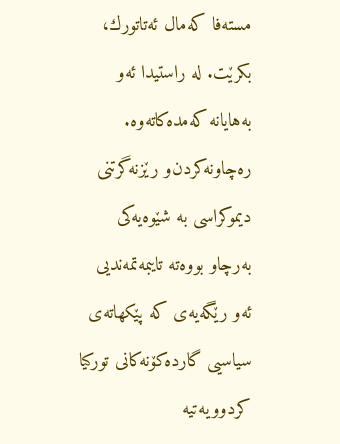مسته‌فا كه‌مال ئه‌تاتورك، بكرێت. له‌ راستیدا ئه‌و به‌هایانه‌ كه‌مده‌كاته‌وه‌. ره‌چاونه‌كردن‌و رێزنه‌گرتنی دیموكراسی‌ به‌ شێوه‌یه‌كی به‌رچاو بووه‌ته‌ تایبمه‌تمه‌ندیی ئه‌و رێگه‌یه‌ی كه‌ پێكهاته‌ی‌ سیاسیی گارده‌كۆنه‌كانی توركیا كردوویه‌تیه‌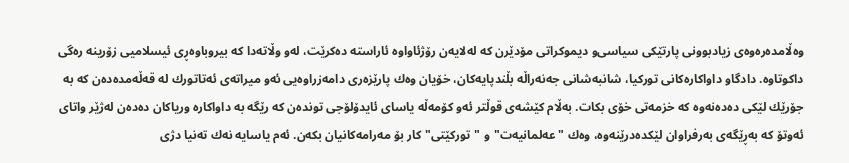وه‌ڵامده‌ره‌وه‌ی زیادبوونی پارتێكی سیاسی‌‌و دیموكراتی مۆدێرن كه‌ له‌لایه‌ن رۆژئاواوه‌ ئاراسته‌ ده‌كرێت، له‌و وڵاته‌دا كه‌ بیر‌وباوه‌ڕی‌ ئیسلامیی زۆرینه‌ ره‌گی داكوتاوه‌. دادگا‌و داواكاره‌كانی توركیا، شانبه‌شانی جه‌نه‌راڵه‌ بڵندپایه‌كان، خۆیان وه‌ك پارێزه‌ری‌ دامه‌زراوه‌یی ئه‌و میراته‌ی‌ ئه‌تاتورك له‌ قه‌ڵه‌مده‌ده‌ن كه‌ به‌ جۆرێك لێكی ده‌ده‌نه‌وه‌ كه‌ خزمه‌تی خۆی بكات. به‌ڵام كێشه‌ی‌ قوڵتر ئه‌و كۆمه‌ڵه‌ یاسای‌ ئایدۆلۆجی تونده‌ن كه‌ رێگه‌ به‌ داواكاره‌ وریاكان ده‌ده‌ن له‌ژێر واتای‌ ئه‌وتۆ كه‌ به‌ڕێگه‌ی‌ به‌رفراوان لێكده‌درێنه‌وه‌، وه‌ك "عه‌لمانیه‌ت"و "توركێتی" كار بۆ مه‌رامه‌كانیان بكه‌ن. ئه‌م یاسایه‌ نه‌ك ته‌نیا دژی‌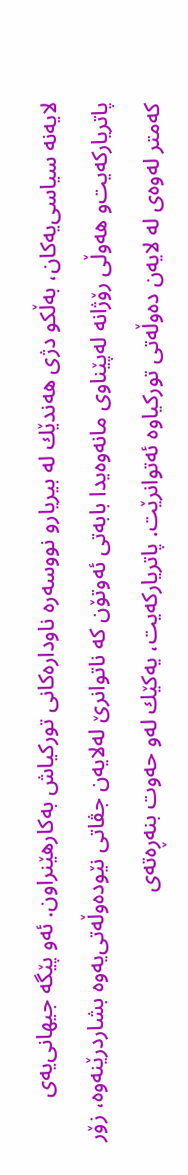لایه‌نه‌ سیاسی‌یه‌كان، به‌ڵكو دژی‌ هه‌ندێك له‌ بیریار‌و نووسه‌ره‌ ناوداره‌كانی توركیاش به‌كارهێنراون. ئه‌و پێگه‌ جیهانی‌یه‌ی‌ پاتریاركه‌یت‌و هه‌وڵی‌ رۆژانه‌ له‌پێناوی مانه‌وه‌یدا بابه‌تی ئه‌وتۆن كه‌ ناتوانرێ له‌لایه‌ن جڤاتی نێوده‌وڵه‌تی‌یه‌وه‌ بشاردرێنه‌وه‌، زۆر كه‌متر له‌وه‌ی‌ له‌ لایه‌ن ده‌وڵه‌تی توركیاوه‌ ئه‌توانرێت. پاتریاركه‌یت، یه‌كێك له‌و حه‌وت بنه‌ڕه‌ته‌ی‌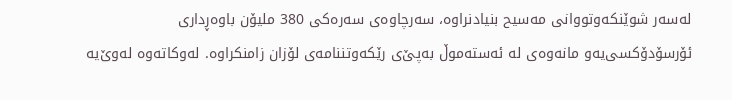له‌سه‌ر شوێنكه‌وتووانی مه‌سیح بنیادنراوه‌، سه‌رچاوه‌ی‌ سه‌ره‌كی 380 ملیۆن باوه‌ڕداری‌ ئۆرسۆدۆكسی‌یه‌‌و مانه‌وه‌ی له‌ ئه‌سته‌موڵ به‌پێ‌ی‌ رێكه‌وتننامه‌ی لۆزان زامنكراوه‌. له‌وكاته‌وه‌ له‌وێ‌یه‌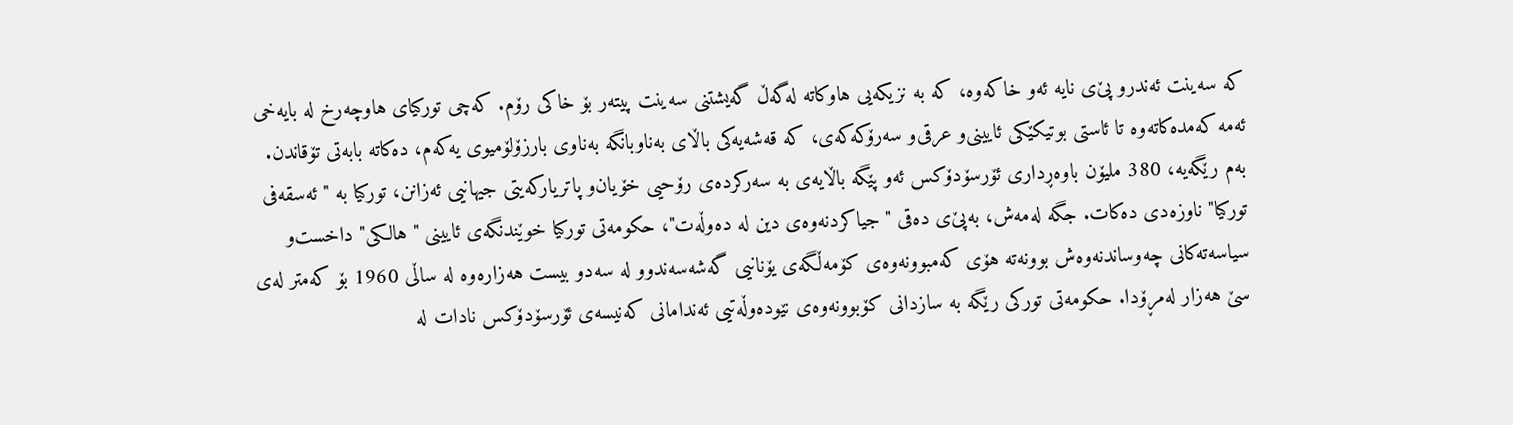كه‌ سه‌ینت ئه‌ندرو پێ‌ی‌ نایه‌ ئه‌و خاكه‌وه‌، كه‌ به‌ نزیكه‌یی هاوكاته‌ له‌گه‌ڵ گه‌یشتنی سه‌ینت پیته‌ر بۆ خاكی رۆم. كه‌چی‌ توركیای‌ هاوچه‌رخ له‌ بایه‌خی ئه‌مه‌ كه‌مده‌كاته‌وه‌ تا ئاستی بوتیكێكی ئایینی‌‌و عرقی‌‌و سه‌رۆكه‌كه‌ی‌، كه‌ قه‌شه‌یه‌كی باڵای به‌ناوبانگه‌ به‌ناوی بارزۆلۆمیوی یه‌كه‌م، ده‌كاته‌ بابه‌تی تۆقاندن. به‌م رێگه‌یه‌، 380 ملیۆن باوه‌ڕداری‌ ئۆرسۆدۆكس ئه‌و پێگه‌ باڵایه‌ی به‌ سه‌ركرده‌ی‌ رۆحیی خۆیان‌و پاتریاركه‌یتی جیهانیی ئه‌زانن، توركیا به‌ "ئه‌سقه‌فی‌ توركیا" ناوزه‌دی ده‌كات. جگه‌ له‌مه‌ش، به‌پێ‌ی‌ ده‌قی‌ "جیاكردنه‌وه‌ی دین له‌ ده‌وڵه‌ت"، حكومه‌تی توركیا خوێندنگه‌ی‌ ئایینی "هالكی" داخست‌و سیاسه‌ته‌كانی چه‌وساندنه‌وه‌ش بوونه‌ته‌ هۆی‌ كه‌مبوونه‌وه‌ی كۆمه‌ڵگه‌ی‌ یۆنانیی گه‌شه‌سه‌ندوو له‌ سه‌د‌و بیست هه‌زاره‌وه‌ له‌ ساڵی 1960 بۆ كه‌متر له‌ی‌ سێ‌ هه‌زار له‌مڕۆدا. حكومه‌تی توركی رێگه‌ به‌ سازدانی كۆبوونه‌وه‌ی نێوده‌وڵه‌تیی ئه‌ندامانی كه‌نیسه‌ی‌ ئۆرسۆدۆكس نادات له‌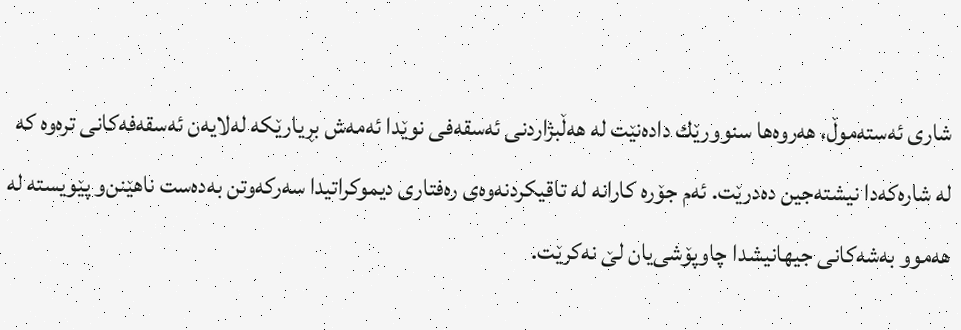شاری‌ ئه‌سته‌موڵ، هه‌روه‌ها سنوورێك داده‌نێت له‌ هه‌ڵبژاردنی ئه‌سقه‌فی نوێدا ئه‌مه‌ش بڕیارێكه‌ له‌لایه‌ن ئه‌سقه‌فه‌كانی تره‌وه‌ كه‌ له‌ شاره‌كه‌دا نیشته‌جین ده‌درێت. ئه‌م جۆره‌ كارانه‌ له‌ تاقیكردنه‌وه‌ی ره‌فتاری‌ دیموكراتیدا سه‌ركه‌وتن به‌ده‌ست ناهێنن‌و پێویسته‌ له‌ هه‌موو به‌شه‌كانی جیهانیشدا چاوپۆشی‌یان لێ‌ نه‌كرێت.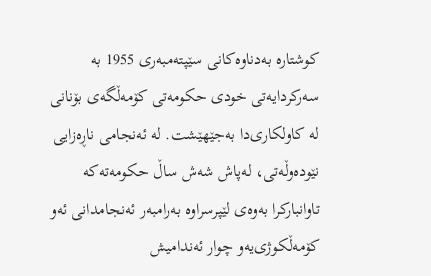كوشتاره‌ به‌دناوه‌كانی سێپته‌مبه‌ری‌ 1955 به‌ سه‌ركردایه‌تی خودی حكومه‌تی كۆمه‌ڵگه‌ی‌ بۆنانی له‌ كاولكاری‌دا به‌جێهێشت. له‌ ئه‌نجامی ناڕه‌زایی نێوده‌وڵه‌تی، له‌پاش شه‌ش ساڵ حكومه‌ته‌كه‌ تاوانباركرا به‌وه‌ی‌ لێپرسراوه‌ به‌رامبه‌ر ئه‌نجامدانی ئه‌و كۆمه‌ڵكوژی‌یه‌‌و چوار ئه‌ندامیش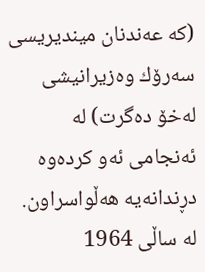(كه‌ عه‌ندنان میندیریسی‌ سه‌رۆك وه‌زیرانیشی‌ له‌خۆ ده‌گرت) له‌ ئه‌نجامی ئه‌و كرده‌وه‌ دڕندانه‌یه‌ هه‌ڵواسراون. له‌ ساڵی‌ 1964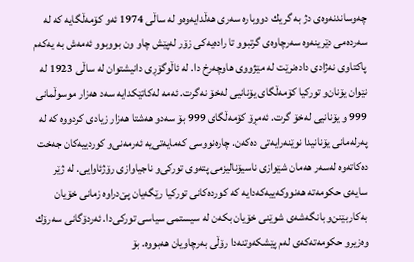چه‌وساندنه‌وه‌ی دژ به‌ گریك دووباره‌ سه‌ری‌ هه‌ڵدایه‌وه‌‌و له‌ ساڵی‌ 1974 ئه‌و كۆمه‌ڵگایه‌ كه‌ له‌ سه‌رده‌می دێرینه‌وه‌ سه‌رچاوه‌ی‌ گرتبوو تا راده‌یه‌كی زۆر له‌پێش چاو ون بووبوو ئه‌مه‌ش به‌ یه‌كه‌م پاكتاوی نه‌ژادی داده‌نرێت له‌ مێژووی هاوچه‌رخ دا. له‌ ئاڵوگۆڕی‌ دانیشتوان له‌ ساڵی‌ 1923 له‌ نێوان یۆنان‌و توركیا كۆمه‌ڵگای‌ یۆنانیی له‌خۆ نه‌گرت. ئه‌مه‌ له‌كاتێكدایه‌ سه‌د هه‌زار موسوڵمانی 999 و یۆنانیی له‌خۆ گرت. ئه‌مڕۆ كۆمه‌ڵگای 999 بۆ سه‌د‌و هه‌شتا هه‌زار زیادی كردووه‌ كه‌ له‌ په‌رله‌مانی یۆنانیدا نوێنه‌رایه‌تی ده‌كه‌ن. چاره‌نووسی‌ كه‌مایه‌تی‌یه‌ ئه‌رمه‌نی‌‌و كوردییه‌كان جه‌خت ده‌كاته‌وه‌ له‌سه‌ر هه‌مان شێوازی ناسیۆنالیزمی پته‌وی توركی‌و ناجیاوازی رۆژئاوایی. له‌ ژێر سایه‌ی حكومه‌ته‌ هه‌نووكه‌ییه‌كه‌دایه‌ كه‌ كورده‌كانی توركیا رێگه‌یان پێ‌دراوه‌ زمانی خۆیان به‌كاربێنن‌و بانگه‌شه‌ی‌ شوێنی خۆیان بكه‌ن له‌ سیستمی سیاسی‌ توركی‌دا. ئه‌ردۆگانی سه‌رۆك وه‌زیر‌و حكومه‌ته‌كه‌ی له‌م پێشكه‌وتنه‌دا رۆڵی‌ به‌رچاویان هه‌بووه‌. بۆ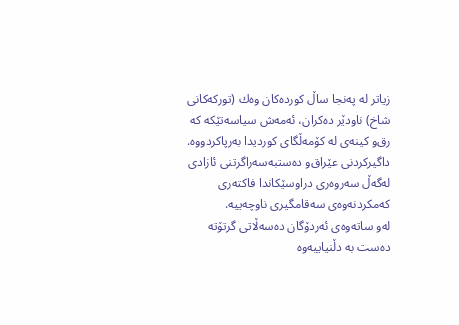زیاتر له‌ په‌نجا ساڵ كورده‌كان وه‌ك (توركه‌كانی شاخ) ناودێر ده‌كران، ئه‌مه‌ش سیاسه‌تێكه‌ كه‌ رق‌و كینه‌ی‌ له‌ كۆمه‌ڵگای‌ كوردیدا به‌رپاكردووه‌.
داگیركردنی عێراق‌و ده‌ستبه‌سه‌راگرتنی ئازادی له‌گه‌ڵ سه‌روه‌ری دراوسێكاندا فاكته‌ری‌ كه‌مكردنه‌وه‌ی سه‌قامگیری ناوچه‌ییه‌.
له‌و ساته‌وه‌ی ئه‌ردۆگان ده‌سه‌ڵاتی گرتۆته‌ ده‌ست به‌ دڵنیاییه‌وه‌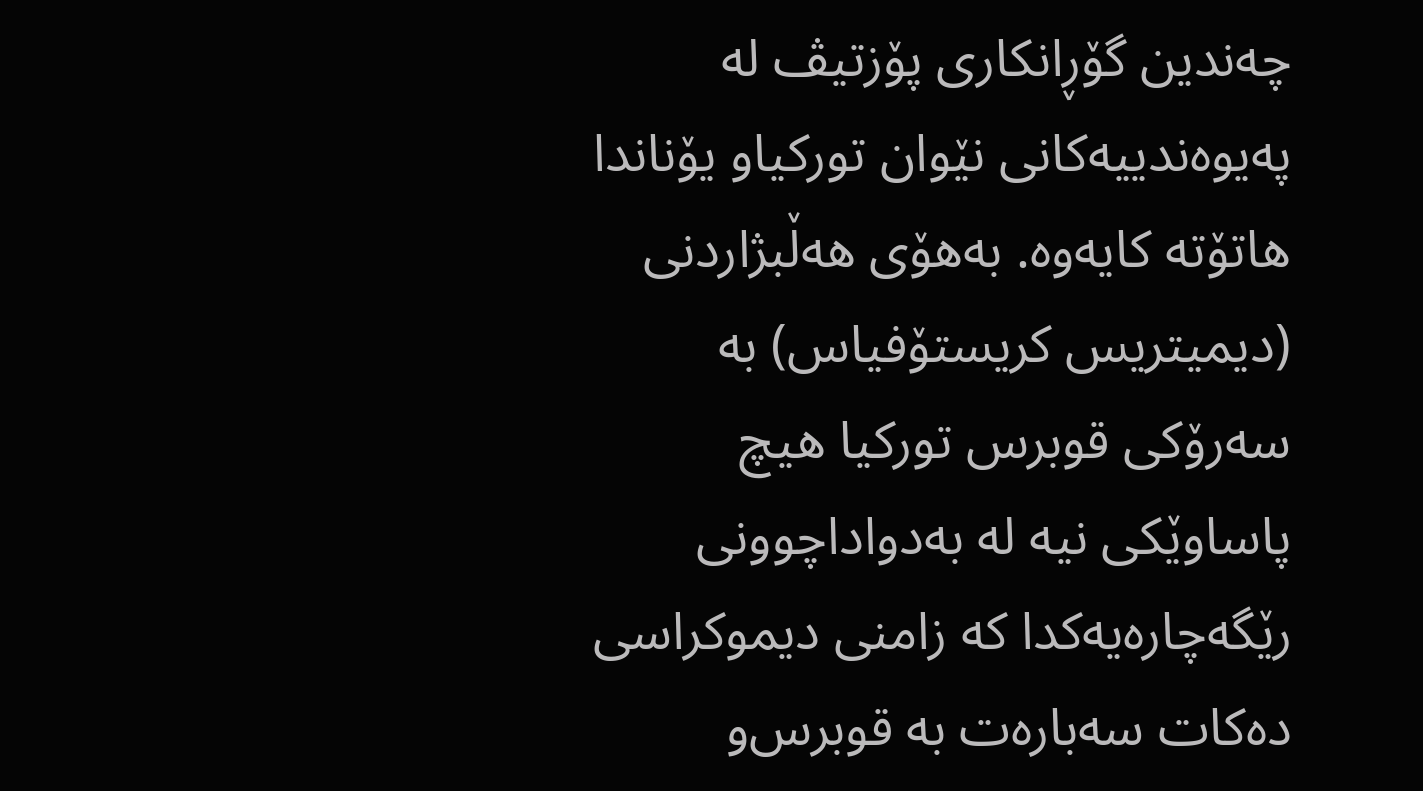چه‌ندین گۆڕانكاری پۆزتیڤ له‌ په‌یوه‌ندییه‌كانی نێوان توركیا‌و یۆناندا هاتۆته‌ كایه‌وه‌. به‌هۆی‌ هه‌ڵبژاردنی (دیمیتریس كریستۆفیاس) به‌ سه‌رۆكی قوبرس توركیا هیچ پاساوێكی نیه‌ له‌ به‌دواداچوونی رێگه‌چاره‌یه‌كدا كه‌ زامنی دیموكراسی‌ ده‌كات سه‌باره‌ت به‌ قوبرس‌و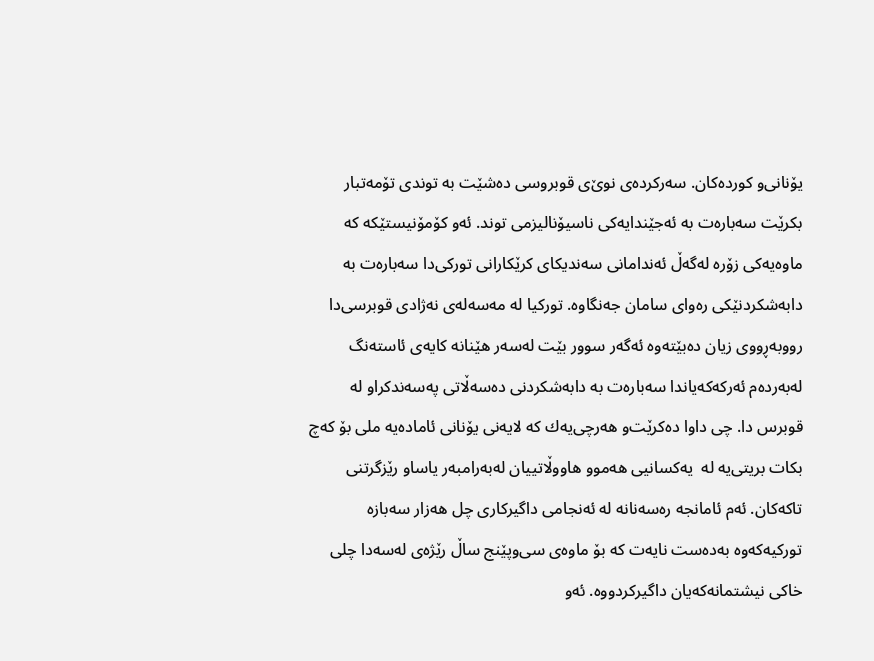یۆنانی‌و كورده‌كان. سه‌ركرده‌ی‌ نوێ‌ی‌ قوبروسی‌ ده‌شێت به‌ توندی تۆمه‌تبار بكرێت سه‌باره‌ت به‌ ئه‌جێندایه‌كی ناسیۆنالیزمی توند. ئه‌و كۆمۆنیستێكه‌ كه‌ ماوه‌یه‌كی زۆره‌ له‌گه‌ڵ ئه‌ندامانی سه‌ندیكای‌ كرێكارانی توركی‌دا سه‌باره‌ت به‌ دابه‌شكردنێكی ره‌وای سامان جه‌نگاوه‌. توركیا له‌ مه‌سه‌له‌ی‌ نه‌ژادی قوبرسی‌دا رووبه‌ڕووی زیان ده‌بێته‌وه‌ ئه‌گه‌ر سوور بێت له‌سه‌ر هێنانه‌ كایه‌ی ئاسته‌نگ له‌به‌رده‌م ئه‌ركه‌كه‌یاندا سه‌باره‌ت به‌ دابه‌شكردنی ده‌سه‌ڵاتی په‌سه‌ندكراو له‌ قوبرس دا. چی‌ داوا ده‌كرێت‌و هه‌رچی‌یه‌ك كه‌ لایه‌نی یۆنانی ئاماده‌یه‌ ملی‌ بۆ كه‌چ بكات بریتی‌یه‌ له‌  یه‌كسانیی هه‌موو هاووڵاتییان له‌به‌رامبه‌ر یاسا‌و رێزگرتنی تاكه‌كان. ئه‌م ئامانجه‌ ره‌سه‌نانه‌ له‌ ئه‌نجامی داگیركاری چل هه‌زار سه‌بازه‌ توركیه‌كه‌وه‌ به‌ده‌ست نایه‌ت كه‌ بۆ ماوه‌ی‌ سی‌‌وپێنج ساڵ رێژه‌ی‌ له‌سه‌دا چلی‌ خاكی نیشتمانه‌كه‌یان داگیركردووه‌. ئه‌و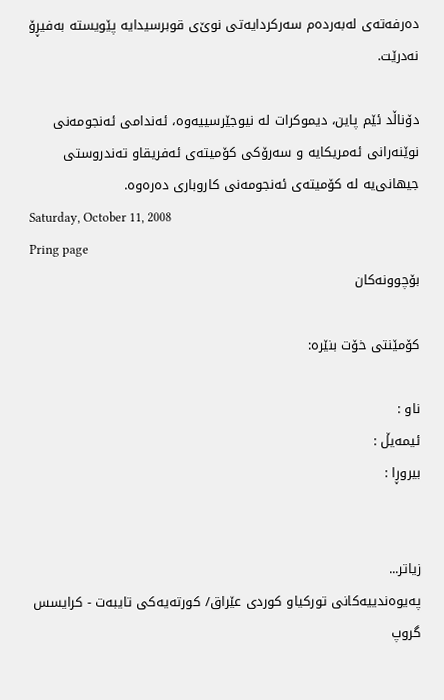ده‌رفه‌ته‌ی‌ له‌به‌رده‌م سه‌ركردایه‌تی نوێ‌ی‌ قوبرسیدایه‌ پێویسته‌ به‌فیڕۆ نه‌درێت.

دۆناڵد ئێم پاین، دیموكرات له‌ نیوجێرسییه‌وه‌، ئه‌ندامی ئه‌نجومه‌نی نوێنه‌رانی ئه‌مریكایه‌ و سه‌رۆكی كۆمیته‌ی ئه‌فریقا‌و ته‌ندروستی جیهانی‌یه‌ له‌ كۆمیته‌ی‌ ئه‌نجومه‌نی كاروباری‌ ده‌ره‌وه‌.
Saturday, October 11, 2008
Pring page
بۆچوونه‌کان

کۆمێنتی خۆت بنێره‌:

ناو :
ئیمه‌یڵ :
بیروڕا :


زیاتر...
په‌یوه‌ندییه‌كانی توركیا‌و كوردی عێراق/ كورته‌یه‌كی تایبه‌ت - كرایسس گروپ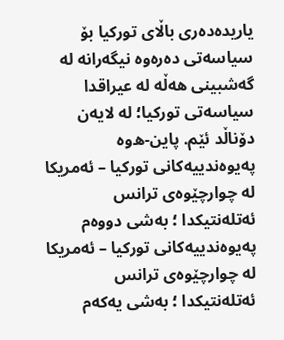یاریده‌ده‌ری باڵای توركیا بۆ سیاسه‌تی ده‌ره‌وه‌ نیگه‌رانه‌ له‌ گه‌شبینی هه‌ڵه‌ له‌ عیراقدا
سیاسه‌تی توركیا؛ له‌ لایه‌ن دۆناڵد ئێم. پاین-ه‌وه‌
په‌یوه‌ندییه‌کانی تورکیا – ئه‌مریکا له‌ چوارچێوه‌ی ترانس ئه‌تله‌نتیکدا ؛ به‌شی دووه‌م
په‌یوه‌ندییه‌کانی تورکیا – ئه‌مریکا له‌ چوارچێوه‌ی ترانس ئه‌تله‌نتیکدا ؛ به‌شی یه‌که‌م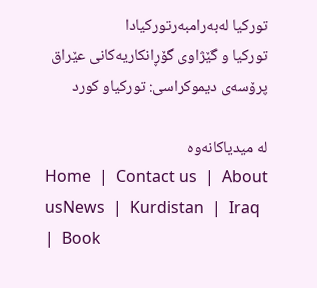توركیا له‌به‌رامبه‌رتوركیادا
توركیا و گێژاوی‌ گۆڕانكاریه‌كانی‌ عێراق
پرۆسه‌ی دیموکراسی: تورکیاو کورد

له‌ میدیاکانه‌وه‌
Home  |  Contact us  |  About usNews  |  Kurdistan  |  Iraq  |  Book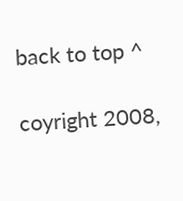back to top ^

coyright 2008,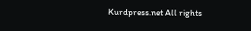Kurdpress.net All rights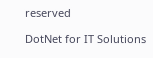reserved

DotNet for IT Solutions